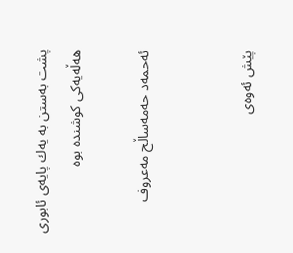پشت به‌ستن به‌ یه‌ك پایه‌ی‌ ئابوری‌ هه‌ڵه‌یه‌كی‌ كوشنده‌ بوه‌

ئه‌حمه‌د حه‌مه‌ساڵح مه‌عروف


پێش ئه‌وه‌ی‌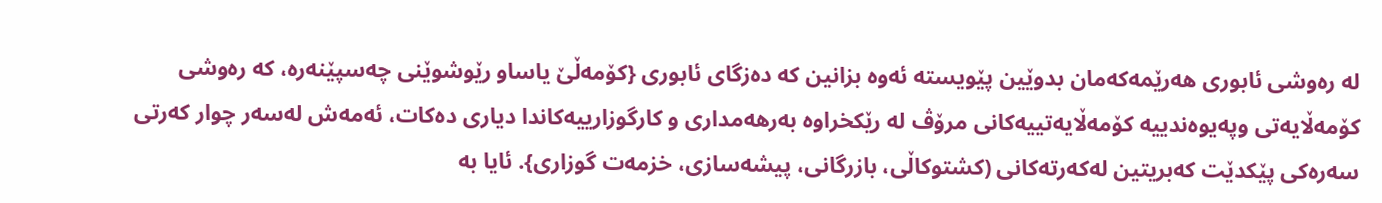له‌ ره‌وشی‌ ئابوری‌ هه‌رێمه‌كه‌مان بدوێین پێویسته‌ ئه‌وه‌ بزانین كه‌ ده‌زگای‌ ئابوری‌ {كۆمه‌ڵێ‌ یاساو رێوشوێنی‌ چه‌سپێنه‌ره‌، كه‌ ره‌وشی‌ كۆمه‌ڵایه‌تی‌ وپه‌یوه‌ندییه‌ كۆمه‌ڵایه‌تییه‌كانی‌ مرۆڤ له‌ رێكخراوه‌ به‌رهه‌مداری‌ و كارگوزارییه‌كاندا دیاری‌ ده‌كات، ئه‌مه‌ش له‌سه‌ر چوار كه‌رتی‌ سه‌ره‌كی‌ پێكدێت كه‌بریتین له‌كه‌رته‌كانی‌ (كشتوكاڵی‌، بازرگانی‌، پیشه‌سازی‌، خزمه‌ت گوزاری‌}. ئایا به‌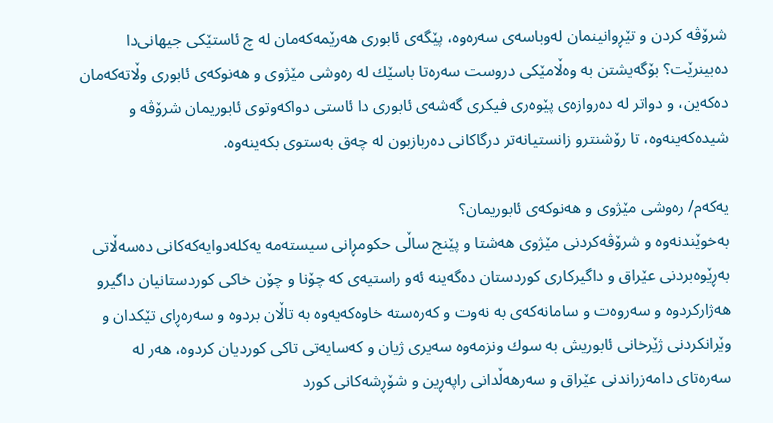شرۆڤه‌ كردن و تێڕوانینمان له‌وباسه‌ی‌ سه‌ره‌وه‌، پێگه‌ی‌ ئابوری‌ هه‌رێمه‌كه‌مان له‌ چ ئاستێكی‌ جیهانی‌دا ده‌بینرێت؟ بۆگه‌یشتن به‌ وه‌ڵامێكی‌ دروست سه‌ره‌تا باسێك له‌ ره‌وشی‌ مێژوی‌ و هه‌نوكه‌ی‌ ئابوری‌ وڵاته‌كه‌مان ده‌كه‌ین، و دواتر له‌ ده‌روازه‌ی‌ پێوه‌ری‌ فیكری‌ گه‌شه‌ی‌ ئابوری‌ دا ئاستی‌ دواكه‌وتوی‌ ئابوریمان شرۆڤه‌ و شیده‌كه‌ینه‌وه‌، تا رۆشنترو زانستیانه‌تر درگاكانی‌ ده‌ربازبون له‌ چه‌ق به‌ستوی‌ بكه‌ینه‌وه‌.

یه‌كه‌م/ ره‌وشی‌ مێژوی‌ و هه‌نوكه‌ی‌ ئابوریمان؟
به‌خوێندنه‌وه‌ و شرۆڤه‌كردنی‌ مێژوی‌ هه‌شتا و پێنج ساڵی‌ حكومڕانی‌ سیسته‌مه‌ یه‌كله‌دوایه‌كه‌كانی‌ ده‌سه‌ڵاتی‌ به‌ڕێوه‌بردنی‌ عێراق و داگیركاری‌ كوردستان ده‌گه‌ینه‌ ئه‌و راستیه‌ی‌ كه‌ چۆنا و چۆن خاكی‌ كوردستانیان داگیرو هه‌ژاركردوه‌ و سه‌روه‌ت و سامانه‌كه‌ی‌ به‌ نه‌وت و كه‌ره‌سته ‌خاوه‌كه‌یه‌وه‌ به‌ تاڵان بردوه‌ و سه‌ره‌ڕای‌ تێكدان و وێرانكردنی‌ ژێرخانی‌ ئابوریش به‌ سوك ونزمه‌وه‌ سه‌یری‌ ژیان و كه‌سایه‌تی‌ تاكی‌ كوردیان كردوه‌، هه‌ر له‌ سه‌ره‌تای‌ دامه‌زراندنی‌ عێراق و سه‌رهه‌ڵدانی‌ راپه‌ڕین و شۆڕشه‌كانی‌ كورد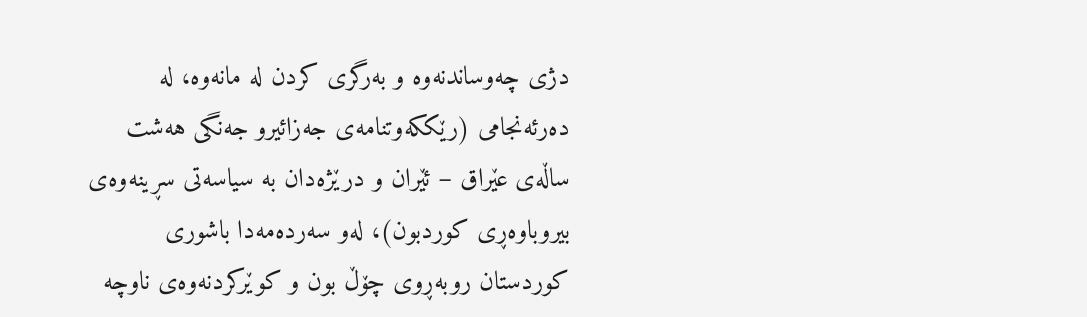دژی‌ چه‌وساندنه‌وه‌ و به‌رگری‌ كردن له‌ مانه‌وه‌، له‌ ده‌رئه‌نجامی‌ (رێككه‌وتنامه‌ی‌ جه‌زائیرو جه‌نگی‌ هه‌شت ساڵه‌ی‌ عێراق – ئێران و درێژه‌دان به‌ سیاسه‌تی‌ سڕینه‌وه‌ی‌ بیروباوه‌ڕی‌ كوردبون)، له‌و سه‌رده‌مه‌دا باشوری‌ كوردستان روبه‌ڕوی‌ چۆڵ بون و كوێركردنه‌وه‌ی‌ ناوچه‌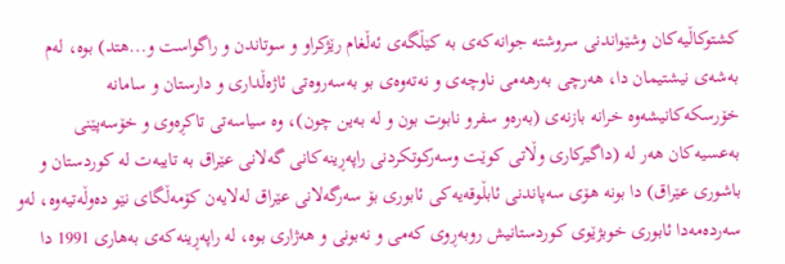كشتوكاڵیه‌كان وشێواندنی‌ سروشته‌ جوانه‌كه‌ی‌ به‌ كێڵگه‌ی ئه‌ڵغام رێژكراو و سوتاندن و راگواست و...هتد) بوه‌، له‌م به‌شه‌ی‌ نیشتیمان دا، هه‌رچی‌ به‌رهه‌می‌ ناوچه‌ی‌ و نه‌ته‌وه‌ی‌ بو به‌سه‌روه‌تی‌ ئاژه‌ڵداری‌ و دارستان و سامانه‌ خۆرسكه‌كانیشه‌وه‌ خرانه‌ بازنه‌ی‌ (به‌ره‌و سفرو نابوت بون و له‌ به‌ین چون)، وه‌ سیاسه‌تی‌ تاكڕه‌وی‌ و خۆسه‌پێنی‌ به‌عسیه‌كان هه‌ر له‌ (داگیركاری‌ وڵاتی‌ كوێت وسه‌ركوتكردنی‌ راپه‌ڕینه‌كانی‌ گه‌لانی‌ عێراق به‌ تایبه‌ت له‌ كوردستان و باشوری‌ عێراق) دا بونه‌ هۆی‌ سه‌پاندنی‌ ئابڵوقه‌یه‌كی‌ ئابوری‌ بۆ سه‌رگه‌لانی‌ عێراق له‌لایه‌ن كۆمه‌ڵگای‌ نێو ده‌وڵه‌تیه‌وه‌، له‌و سه‌رده‌مه‌دا ئابوری‌ خوبژێوی‌ كوردستانیش روبه‌ڕوی‌ كه‌می‌ و نه‌بونی‌ و هه‌ژاری‌ بوه‌، له‌ راپه‌ڕینه‌كه‌ی‌ به‌هاری‌ 1991 دا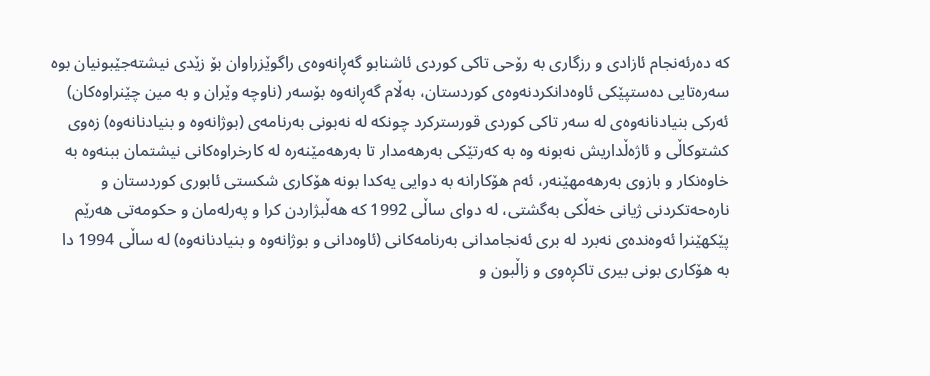كه‌ ده‌رئه‌نجام ئازادی‌ و رزگاری‌ به‌ رۆحی‌ تاكی‌ كوردی‌ ئاشنابو گه‌ڕانه‌وه‌ی‌ راگوێزراوان بۆ زێدی‌ نیشته‌جێبونیان بوه‌ سه‌ره‌تایی‌ ده‌ستپێكی‌ ئاوه‌دانكردنه‌وه‌ی‌ كوردستان، به‌ڵام گه‌ڕانه‌وه‌ بۆسه‌ر (ناوچه‌ وێران و به‌ مین چێنراوه‌كان) ئه‌ركی‌ بنیادنانه‌وه‌ی‌ له‌ سه‌ر تاكی‌ كوردی‌ قورستركرد چونكه‌ له‌ نه‌بونی‌ به‌رنامه‌ی‌ (بوژانه‌وه‌ و بنیادنانه‌وه‌) زه‌وی‌ كشتوكاڵی‌ و ئاژه‌ڵداریش نه‌بونه‌ وه‌ به‌ كه‌رتێكی‌ به‌رهه‌مدار تا به‌رهه‌مێنه‌ره‌ له‌ كارخراوه‌كانی‌ نیشتمان ببنه‌وه‌ به‌ خاوه‌نكار و بازوی‌ به‌رهه‌مهێنه‌ر، ئه‌م هۆكارانه‌ به‌ دوایی‌ یه‌كدا بونه‌ هۆكاری‌ شكستی‌ ئابوری‌ كوردستان و ناره‌حه‌تكردنی‌ ژیانی‌ خه‌ڵكی‌ به‌گشتی‌، له‌ دوای‌ ساڵی‌ 1992 كه‌ هه‌ڵبژاردن كرا و په‌رله‌مان و حكومه‌تی‌ هه‌رێم پێكهێنرا ئه‌وه‌نده‌ی‌ نه‌برد له‌ بری‌ ئه‌نجامدانی‌ به‌رنامه‌كانی‌ (ئاوه‌دانی‌ و بوژانه‌وه‌ و بنیادنانه‌وه‌) له‌ ساڵی‌ 1994 دا به‌ هۆكاری‌ بونی‌ بیری‌ تاكڕه‌وی‌ و زاڵبون و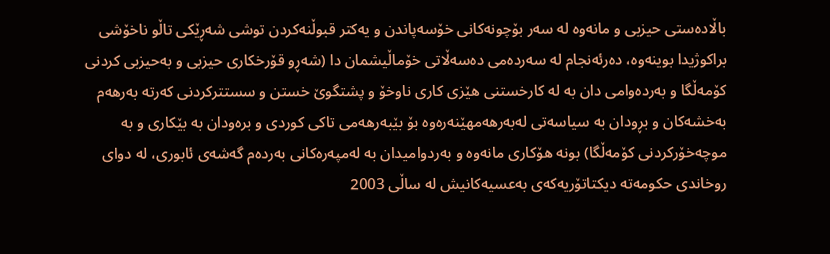باڵاده‌ستی‌ حیزبی‌ و مانه‌وه‌ له‌ سه‌ر بۆچونه‌كانی‌ خۆسه‌پاندن و یه‌كتر قبوڵنه‌كردن توشی‌ شه‌ڕێكی‌ تاڵو ناخۆشی‌ براكوژیدا بوینه‌وه‌، ده‌رئه‌نجام له‌ سه‌رده‌می‌ ده‌سه‌ڵاتی‌ خۆماڵیشمان دا (شه‌ڕو قۆرخكاری‌ حیزبی‌ و به‌حیزبی‌ كردنی‌ كۆمه‌ڵگا و به‌رده‌وامی‌ دان به‌ له‌ كارخستنی‌ هێزی‌ كاری‌ ناوخۆ و پشتگوێ‌ خستن و سستتركردنی‌ كه‌رته‌ به‌رهه‌م به‌خشه‌كان و بڕودان به‌ سیاسه‌تی‌ له‌به‌رهه‌مهێنه‌ره‌وه‌ بۆ بێبه‌رهه‌می‌ تاكی‌ كوردی‌ و بره‌ودان به‌ بێكاری‌ و به‌ موچه‌خۆركردنی‌ كۆمه‌ڵگا) بونه‌ هۆكاری‌ مانه‌وه‌ و به‌ردوامیدان به‌ له‌مپه‌ره‌كانی‌ به‌رده‌م گه‌شه‌ی‌ ئابوری‌، له‌ دوای‌ روخاندی‌ حكومه‌ته‌ دیكتاتۆریه‌كه‌ی‌ به‌عسیه‌كانیش له‌ ساڵی‌ 2003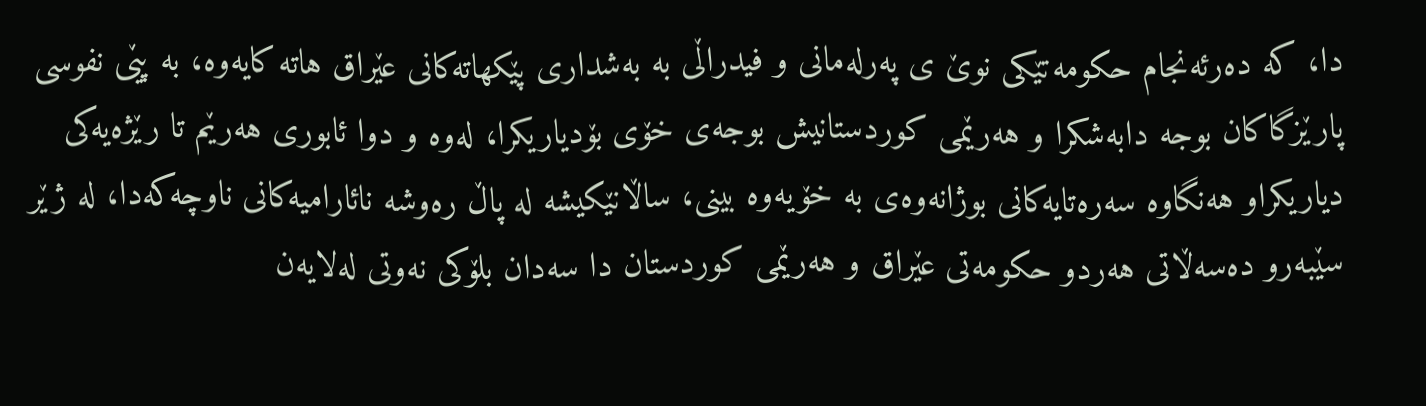دا، كه‌ ده‌رئه‌نجام حكومه‌تێكی‌ نوێ‌ ی‌ په‌رله‌مانی‌ و فیدراڵی‌ به‌ به‌شداری‌ پێكهاته‌كانی‌ عێراق هاته‌ كایه‌وه‌، به‌ پێی‌ نفوسی‌ پارێزگاكان بوجه‌ دابه‌شكرا و هه‌رێمی‌ كوردستانیش بوجه‌ی‌ خۆی‌ بۆدیاریكرا، له‌وه‌ و دوا ئابوری‌ هه‌رێم تا رێژه‌یه‌كی‌ دیاریكراو هه‌نگاوه‌ سه‌ره‌تایه‌كانی‌ بوژانه‌وه‌ی‌ به‌ خۆیه‌وه‌ بینی‌، ساڵانێكیشه‌ له‌ پاڵ ره‌وشه‌ نائارامیه‌كانی‌ ناوچه‌كه‌دا، له‌ ژێر سێبه‌رو ده‌سه‌ڵاتی‌ هه‌ردو حكومه‌تی‌ عێراق و هه‌رێمی‌ كوردستان دا سه‌دان بلۆكی‌ نه‌وتی‌ له‌لایه‌ن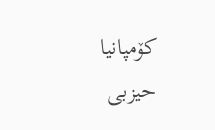كۆمپانیا حیزبی‌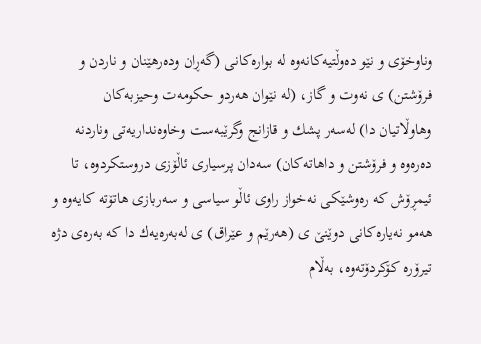وناوخۆی‌ و نێو ده‌وڵتیه‌كانه‌وه‌ له‌ بواره‌كانی‌ (گه‌ڕان وده‌رهێنان و ناردن و فرۆشتن) ی‌ نه‌وت و گاز، (له‌ نێوان هه‌ردو حكومه‌ت وحیزبه‌كان وهاوڵاتیان دا) له‌سه‌ر پشك و قازانج وگرێبه‌ست وخاوه‌نداریه‌تی‌ وناردنه‌ ده‌ره‌وه‌ و فرۆشتن و داهاته‌كان) سه‌دان پرسیاری‌ ئاڵۆزی‌ دروستكردوه‌، تا ئیمڕۆش كه‌ ره‌وشێكی‌ نه‌خواز راوی‌ ئاڵو سیاسی‌ و سه‌ربازی‌ هاتۆته‌ كایه‌وه‌ و هه‌مو نه‌یاره‌كانی‌ دوێنێ‌ ی‌ (هه‌رێم و عێراق) ی‌ له‌به‌ره‌یه‌ك دا كه‌ به‌ره‌ی‌ دژه‌ تیرۆره‌ كۆكردۆته‌وه‌، به‌ڵام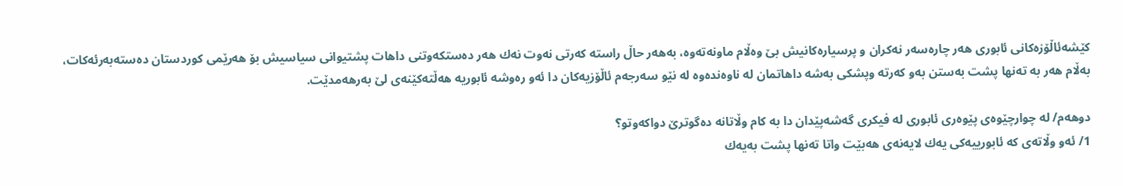كێشه‌ئاڵۆزه‌كانی‌ ئابوری‌ هه‌ر چاره‌سه‌ر نه‌كران و پرسیاره‌كانیش بێ‌ وه‌ڵام ماونه‌ته‌وه‌، به‌هه‌ر حاڵ راسته‌ كه‌رتی‌ نه‌وت نه‌ك هه‌ر ده‌ستكه‌وتنی‌ داهات پشتیوانی‌ سیاسیش بۆ هه‌رێمی‌ كوردستان ده‌سته‌به‌رئه‌كات، به‌ڵام هه‌ر به‌ ته‌نها پشت به‌ستن به‌و كه‌رته‌ وپشكی‌ به‌شه‌ داهاتمان له‌ ناوه‌نده‌وه‌ له‌ نێو سه‌رجه‌م ئاڵۆزیه‌كان دا ئه‌و ره‌وشه‌ ئابوریه‌ هه‌ڵته‌كێنه‌ی‌ لێ‌ به‌رهه‌مدێت.

دوهه‌م/ له‌ چوارچێوه‌ی‌ پێوه‌ری‌ ئابوری‌ له‌ فیكری‌ گه‌شه‌پێدان دا به‌ كام وڵاتانه‌ ده‌گوترێ‌ دواكه‌وتو؟
1/ ئه‌و وڵاته‌ی‌ كه‌ ئابورییه‌كی‌ یه‌ك لایه‌نه‌ی‌ هه‌بێت واتا ته‌نها پشت به‌یه‌ك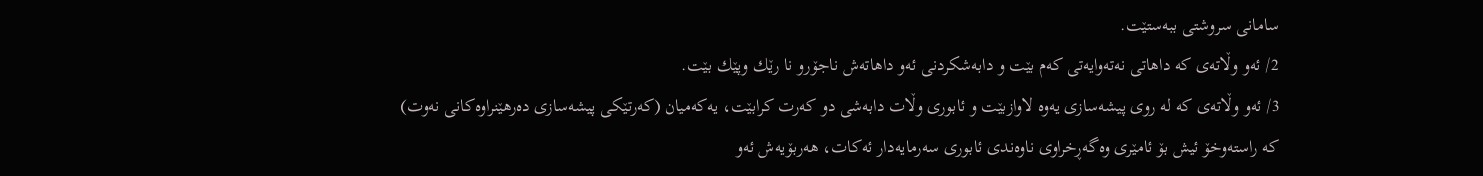سامانی‌ سروشتی‌ ببه‌ستێت.
2/ ئه‌و وڵاته‌ی‌ كه‌ داهاتی‌ نه‌ته‌وایه‌تی‌ كه‌م بێت و دابه‌شكردنی‌ ئه‌و داهاته‌ش ناجۆرو نا رێك وپێك بێت.
3/ ئه‌و وڵاته‌ی‌ كه‌ له‌ روی‌ پیشه‌سازی‌ یه‌وه‌ لاوازبێت و ئابوری‌ وڵات دابه‌شی‌ دو كه‌رت كرابێت، یه‌كه‌میان (كه‌رتێكی‌ پیشه‌سازی‌ ده‌رهێنراوه‌كانی‌ نه‌وت) كه‌ راسته‌وخۆ ئیش بۆ ئامێری‌ وه‌گه‌ڕخراوی‌ ناوه‌ندی‌ ئابوری‌ سه‌رمایه‌دار ئه‌كات، هه‌ربۆیه‌ش ئه‌و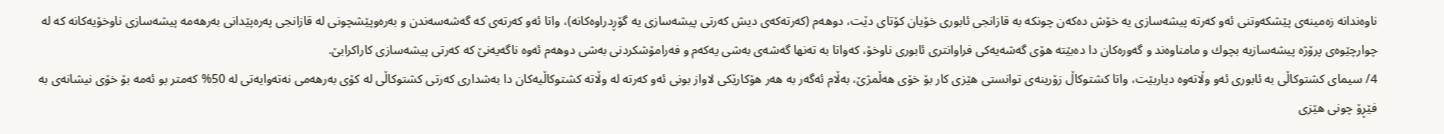ناوه‌ندانه‌ زه‌مینه‌ی‌ پێشكه‌وتنی‌ ئه‌و كه‌رته‌ پیشه‌سازی‌ یه‌ خۆش ده‌كه‌ن چونكه‌ به‌ قازانجی‌ ئابوری‌ خۆیان كۆتای‌ دێت، دوهه‌م (كه‌رته‌كه‌ی‌ دیش كه‌رتی‌ پیشه‌سازی‌ یه‌ گۆڕدراوه‌كانه‌)، واتا ئه‌و كه‌رته‌ی‌ كه‌ گه‌شه‌سه‌ندن و به‌ره‌وپێشچونی‌ له‌ قازانجی‌ په‌ره‌پێدانی‌ به‌رهه‌مه‌ پیشه‌سازی‌ ناوخۆیه‌كانه‌ كه‌ له‌ چوارچێوه‌ی‌ پرۆژه‌ پیشه‌سازیه‌ بچوك و مامناوه‌ند و گه‌وره‌كان دا ده‌بێته‌ هۆی‌ گه‌شه‌یه‌كی‌ فراوانتری‌ ئابوری‌ ناوخۆ، كه‌واتا به‌ ته‌نها گه‌شه‌ی‌ به‌شی‌ یه‌كه‌م و فه‌رامۆشكردنی‌ به‌شی‌ دوهه‌م ئه‌وه‌ ناگه‌یه‌نێ‌ كه‌ كه‌رتی‌ پیشه‌سازی‌ كاراكرابێ‌.
4/ سیمای‌ كشتوكاڵی‌ به‌ ئابوری‌ ئه‌و وڵاته‌وه‌ دیاربێت، واتا كشتوكاڵ زۆرینه‌ی‌ توانستی‌ هێزی‌ كار بۆ خۆی‌ هه‌ڵمژێ‌، به‌ڵام ئه‌گه‌ر به‌ هه‌ر هۆكارێكی‌ لاواز بونی‌ ئه‌و كه‌رته‌ له‌ وڵاته‌ كشتوكاڵیه‌كان دا به‌شداری‌ كه‌رتی‌ كشتوكاڵی‌ له‌ كۆی‌ به‌رهه‌می‌ نه‌ته‌وایه‌تی‌ له‌ 50% كه‌متر بو ئه‌مه‌ بۆ خۆی‌ نیشانه‌ی‌ به‌ فێڕۆ چونی‌ هێزی‌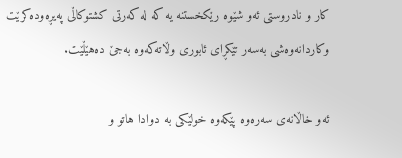كار و نادروستی‌ ئه‌و شێوه‌ رێكخستنه‌ یه‌ كه‌ له‌ كه‌رتی‌ كشتوكاڵی‌ په‌یڕه‌وده‌كرێت وكاردانه‌وه‌شی‌ به‌سه‌ر تێكڕای‌ ئابوری‌ وڵاته‌كه‌وه‌ به‌جێ‌ ده‌هێڵێت.

ئه‌و خاڵانه‌ی‌ سه‌ره‌وه‌ پێكه‌وه‌ خولێكی‌ به‌ دوادا هاتو و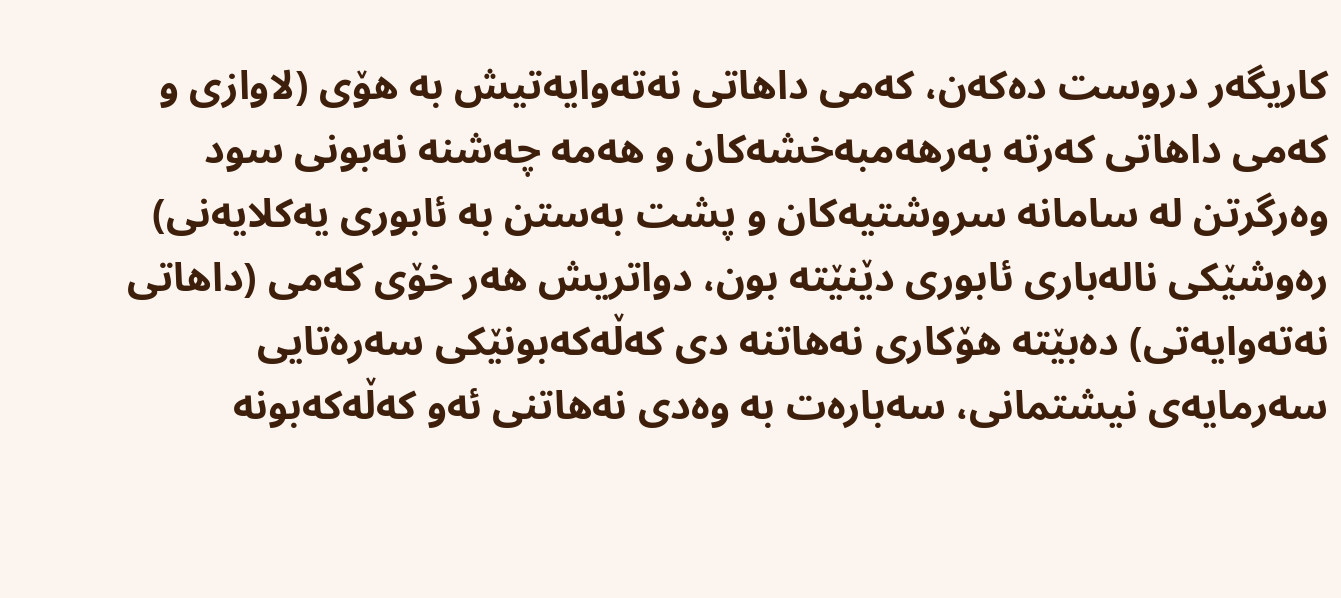كاریگه‌ر دروست ده‌كه‌ن، كه‌می‌ داهاتی‌ نه‌ته‌وایه‌تیش به‌ هۆی‌ (لاوازی‌ و كه‌می‌ داهاتی‌ كه‌رته‌ به‌رهه‌مبه‌خشه‌كان و هه‌مه‌ چه‌شنه‌ نه‌بونی‌ سود وه‌رگرتن له‌ سامانه‌ سروشتیه‌كان و پشت به‌ستن به‌ ئابوری‌ یه‌كلایه‌نی‌) ره‌وشێكی‌ ناله‌باری‌ ئابوری‌ دێنێته‌ بون، دواتریش هه‌ر خۆی‌ كه‌می‌ (داهاتی‌ نه‌ته‌وایه‌تی‌) ده‌بێته‌ هۆكاری‌ نه‌هاتنه‌ دی‌ كه‌ڵه‌كه‌بونێكی‌ سه‌ره‌تایی‌ سه‌رمایه‌ی‌ نیشتمانی‌، سه‌باره‌ت به‌ وه‌دی‌ نه‌هاتنی‌ ئه‌و كه‌ڵه‌كه‌بونه‌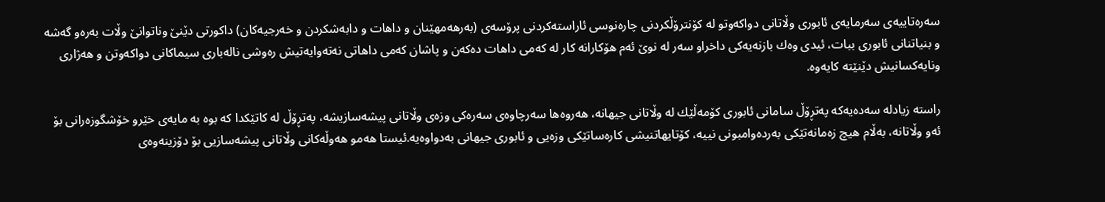سه‌ره‌تاییه‌ی‌ سه‌رمایه‌ی‌ ئابوری‌ وڵاتانی‌ دواكه‌وتو له‌ كۆنترۆڵكردنی‌ چاره‌نوسی‌ ئاراسته‌كردنی‌ پرۆسه‌ی‌ (به‌رهه‌مهێنان و داهات و دابه‌شكردن و خه‌رجیه‌كان) داكورتی‌ دێنێ‌ وناتوانێ‌ وڵات به‌ره‌و گه‌شه‌ و بنیاتنانی‌ ئابوری‌ ببات، ئیدی‌ وه‌ك بازنه‌یه‌كی‌ داخراو سه‌ر له‌ نوێ‌ ئه‌م هۆكارانه‌ كار له‌ كه‌می‌ داهات ده‌كه‌ن و پاشان كه‌می‌ داهاتی‌ نه‌ته‌وایه‌تیش ره‌وشی‌ ناله‌باری‌ سیماكانی‌ دواكه‌وتن و هه‌ژاری‌ ونایه‌كسانیش دێنێته‌ كایه‌وه‌.

راسته‌ زیادله‌ سه‌ده‌یه‌كه‌ په‌تڕۆڵ سامانی‌ ئابوری‌ كۆمه‌ڵێك له‌ وڵاتانی‌ جیهانه‌، هه‌روه‌ها سه‌رچاوه‌ی‌ سه‌ره‌كی‌ وزه‌ی‌ وڵاتانی‌ پیشه‌سازیشه‌، په‌تڕۆڵ له‌ كاتێكدا كه‌ بوه‌ به‌ مایه‌ی‌ خێرو خۆشگوزه‌رانی‌ بۆ ئه‌و وڵاتانه‌، به‌ڵام هیچ زه‌مانه‌تێكی‌ به‌رده‌وامبونی‌ نییه‌، كۆتایهاتنیشی‌ كاره‌ساتێكی‌ وزه‌یی‌ و ئابوری‌ جیهانی‌ به‌دواوه‌یه‌.ئیستا هه‌مو هه‌وڵه‌كانی‌ وڵاتانی‌ پیشه‌سازیی‌ بۆ دۆزینه‌وه‌ی‌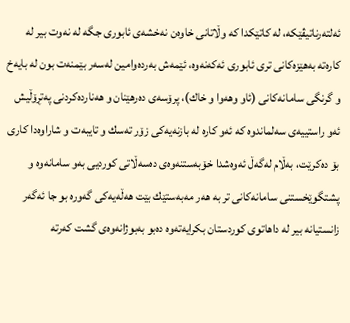ئه‌لته‌رناتیڤێكه‌، له‌ كاتێكدا كه‌ وڵاتانی‌ خاوه‌ن نه‌خشه‌ی‌ ئابوری‌ جگه‌ له‌ نه‌وت بیر له‌ كاره‌ته‌ به‌هێزه‌كانی‌ تری‌ ئابوری‌ ئه‌كه‌نه‌وه‌، ئێمه‌ش به‌رده‌وامین له‌سه‌ر بێمنه‌ت بون له‌ بایه‌خ و گرنگی‌ سامانه‌كانی‌ (ئاو وهه‌وا و خاك)، پرۆسه‌ی‌ ده‌رهێنان و هه‌نارده‌كردنی‌ په‌تڕۆڵیش ئه‌و راستییه‌ی‌ سه‌لماندوه‌ كه‌ ئه‌و كاره‌ له‌ بازنه‌یه‌كی‌ زۆر ته‌سك و تایبه‌ت و شاراوه‌دا كاری‌ بۆ ده‌كرێت، به‌ڵام له‌گه‌ڵ ئه‌وه‌شدا خۆبه‌ستنه‌وه‌ی‌ ده‌سه‌ڵاتی‌ كوردیی‌ به‌و سامانه‌وه‌ و پشتگوێخستنی‌ سامانه‌كانی‌ تر به‌ هه‌ر مه‌به‌ستێك بێت هه‌ڵه‌یه‌كی‌ گه‌وره‌ بو جا ئه‌گه‌ر زانستیانه‌ بیر له‌ داهاتوی‌ كوردستان بكرایه‌ته‌وه‌ ده‌بو به‌بوژانه‌وه‌ی‌ گشت كه‌رته‌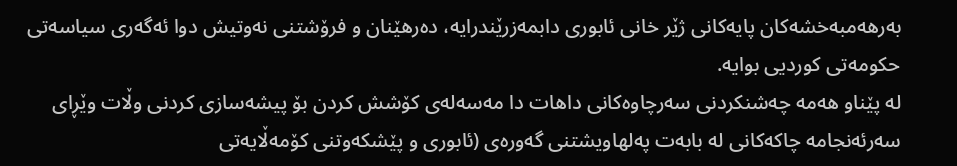به‌رهه‌مبه‌خشه‌كان پایه‌كانی‌ ژێر خانی‌ ئابوری‌ دابمه‌زرێندرایه‌، ده‌رهێنان و فرۆشتنی‌ نه‌وتیش دوا ئه‌گه‌ری‌ سیاسه‌تی‌ حكومه‌تی‌ كوردیی‌ بوایه‌.
له‌ پێناو هه‌مه‌ چه‌شنكردنی‌ سه‌رچاوه‌كانی‌ داهات دا مه‌سه‌له‌ی‌ كۆشش كردن بۆ پیشه‌سازی‌ كردنی‌ وڵات وێڕای‌ سه‌رئه‌نجامه‌ چاكه‌كانی‌ له‌ بابه‌ت په‌لهاویشتنی‌ گه‌وره‌ی‌ (ئابوری‌ و پێشكه‌وتنی‌ كۆمه‌ڵایه‌تی‌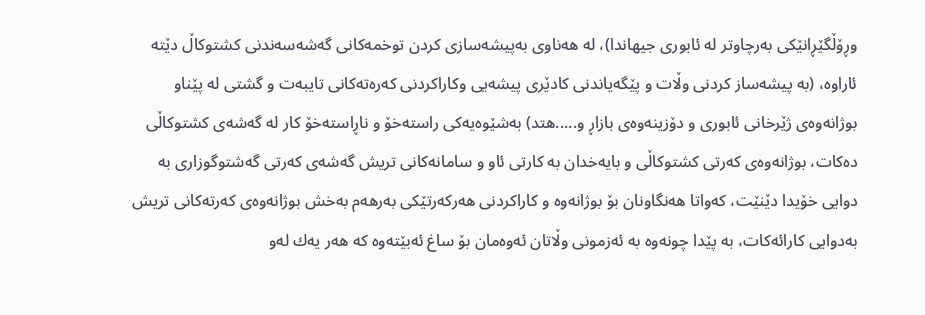وڕۆڵگێڕانێكی‌ به‌رچاوتر له‌ ئابوری‌ جیهاندا)، له‌ هه‌ناوی‌ به‌پیشه‌سازی‌ كردن توخمه‌كانی‌ گه‌شه‌سه‌ندنی‌ كشتوكاڵ دێته‌ ئاراوه‌، (به‌ پیشه‌ساز كردنی‌ وڵات و پێگه‌یاندنی‌ كادێری‌ پیشه‌یی‌ وكاراكردنی‌ كه‌ره‌ته‌كانی‌ تایبه‌ت و گشتی‌ له‌ پێناو بوژانه‌وه‌ی‌ ژێرخانی‌ ئابوری‌ و دۆزینه‌وه‌ی‌ بازاڕ و.....هتد) به‌شێوه‌یه‌كی‌ راسته‌خۆ و ناڕاسته‌خۆ كار له‌ گه‌شه‌ی‌ كشتوكاڵی‌ ده‌كات، بوژانه‌وه‌ی‌ كه‌رتی‌ كشتوكاڵی و بایه‌خدان به‌ كارتی‌ ئاو و سامانه‌كانی‌ تریش گه‌شه‌ی‌ كه‌رتی‌ گه‌شتوگوزاری‌ به‌ دوایی‌ خۆیدا دێنێت، كه‌واتا هه‌نگاونان بۆ بوژانه‌وه‌ و كاراكردنی‌ هه‌ركه‌رتێكی‌ به‌رهه‌م به‌خش بوژانه‌وه‌ی‌ كه‌رته‌كانی‌ تریش به‌دوایی‌ كارائه‌كات، به‌ پێدا چونه‌وه‌ به‌ ئه‌زمونی‌ وڵاتان ئه‌وه‌مان بۆ ساغ ئه‌بێته‌وه‌ كه‌ هه‌ر یه‌ك له‌و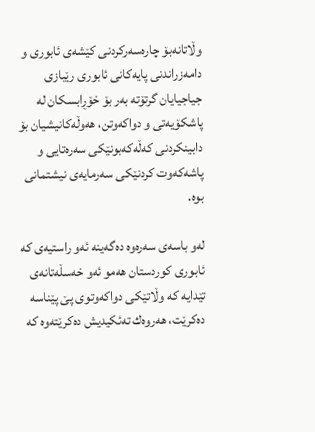وڵاتانه‌بۆ چاره‌سه‌ركردنی‌ كێشه‌ی‌ ئابوری‌ و دامه‌زراندنی‌ پایه‌كانی‌ ئابوری‌ رێبازی‌ جیاجیایان گرتۆته‌ به‌ر بۆ خۆڕابسكان له‌ پاشكۆیه‌تی‌ و دواكه‌وتن، هه‌وڵه‌كانیشیان بۆ دابینكردنی‌ كه‌ڵه‌كه‌بونێكی‌ سه‌ره‌تایی‌ و پاشه‌كه‌وت كردنێكی‌ سه‌رمایه‌ی‌ نیشتمانی‌ بوه‌.

له‌و باسه‌ی‌ سه‌ره‌وه‌ ده‌گه‌ینه‌ ئه‌و راستیه‌ی‌ كه‌ ئابوری‌ كوردستان هه‌مو ئه‌و خه‌سڵه‌تانه‌ی‌ تێدایه‌ كه‌ وڵاتێكی‌ دواكه‌وتوی‌ پێ‌ پێناسه‌ ده‌كرێت، هه‌روه‌ك ته‌ئكیدیش ده‌كرێته‌وه‌ كه‌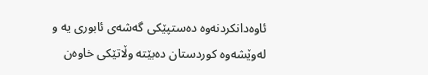ئاوه‌دانكردنه‌وه‌ ده‌ستپێكی‌ گه‌شه‌ی‌ ئابوری‌ یه‌ و له‌وێشه‌وه‌ كوردستان ده‌بێته‌ وڵاتێكی‌ خاوه‌ن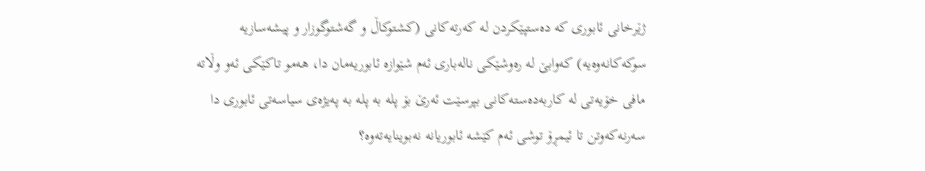ژێرخانی‌ ئابوری‌ كه‌ ده‌ستپێكردن له‌ كه‌رته‌كانی‌ (كشتوكاڵ و گه‌شتوگوزار و پیشه‌سازیه‌ سوكه‌كانه‌وه‌یه‌) كه‌وابێ‌ له‌ ره‌وشێكی‌ ناله‌باری‌ ئه‌م شێوازه‌ ئابوریه‌مان دا، هه‌مو تاكێكی‌ ئه‌و وڵاته‌ مافی‌ خۆیه‌تی‌ له‌ كاربه‌ده‌سته‌كانی‌ بپرسێت ئه‌رێ‌ بۆ پله‌ به‌ پله‌ به‌ په‌یژه‌ی‌ سیاسه‌تی‌ ئابوری‌ دا سه‌رنه‌كه‌وتن تا ئیمڕۆ توشی‌ ئه‌م كێشه‌ ئابوریانه‌ نه‌بوینایه‌ته‌وه‌؟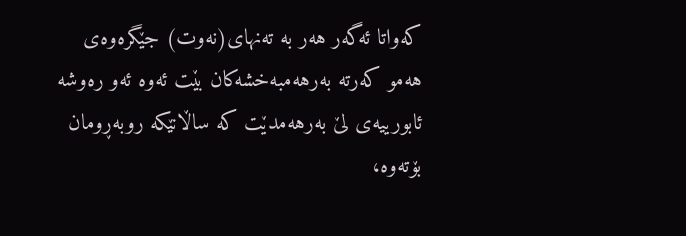كه‌واتا ئه‌گه‌ر هه‌ر به‌ ته‌نهای‌(نه‌وت) جێگره‌وه‌ی‌ هه‌مو كه‌رته‌ به‌رهه‌مبه‌خشه‌كان بێت ئه‌وه‌ ئه‌و ره‌وشه‌ ئابورییه‌ی‌ لێ‌ به‌رهه‌مدێت كه‌ ساڵانێكه‌ روبه‌ڕومان بۆته‌وه‌،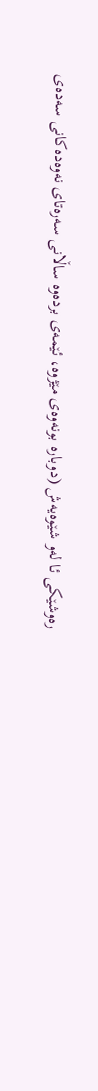ره‌وشێكی‌ ئا له‌و شێوه‌یه‌ش (دوباره‌ بونه‌وه‌ی‌ مێژوه‌، ئێمه‌ی‌ برده‌وه‌ ساڵانی‌ سه‌ره‌تای‌ نه‌وه‌ده‌كانی‌ سه‌ده‌ی‌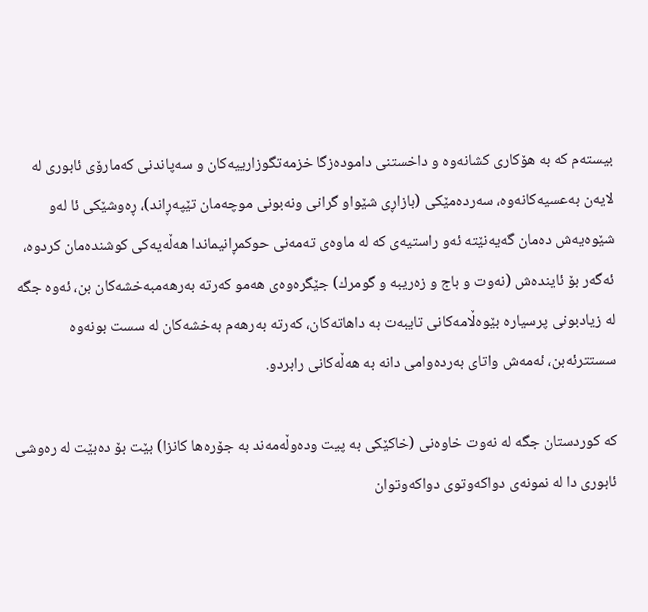بیسته‌م كه‌ به‌ هۆكاری‌ كشانه‌وه‌ و داخستنی‌ داموده‌زگا خزمه‌تگوزارییه‌كان و سه‌پاندنی‌ كه‌مارۆی‌ ئابوری‌ له‌ لایه‌ن به‌عسیه‌كانه‌وه‌، سه‌رده‌مێكی‌ (بازاڕی‌ شێواو گرانی‌ ونه‌بونی‌ موچه‌مان تێپه‌ڕاند)، ڕه‌وشێكی‌ ئا له‌و شێوه‌یه‌ش ده‌مان گه‌یه‌نێته‌ ئه‌و راستیه‌ی‌ كه‌ له‌ ماوه‌ی‌ ته‌مه‌نی‌ حوكمڕانیماندا هه‌ڵه‌یه‌كی‌ كوشنده‌مان كردوه‌، ئه‌گه‌ر بۆ ئاینده‌ش (نه‌وت و باج و زه‌ریبه‌ و گومرك) جێگره‌وه‌ی‌ هه‌مو كه‌رته‌ به‌رهه‌مبه‌خشه‌كان بن، ئه‌وه‌ جگه‌ له‌ زیادبونی‌ پرسیاره‌ بێوه‌ڵامه‌كانی‌ تایبه‌ت به‌ داهاته‌كان، كه‌رته‌ به‌رهه‌م به‌خشه‌كان له‌ سست بونه‌وه‌ سستترئه‌بن، ئه‌مه‌ش واتای‌ به‌رده‌وامی‌ دانه‌ به‌ هه‌ڵه‌كانی‌ رابردو.

كه‌ كوردستان جگه‌ له‌ نه‌وت خاوه‌نی‌ (خاكێكی‌ به‌ پیت وده‌وڵه‌مه‌ند به‌ جۆره‌ها كانزا) بێت بۆ ده‌بێت له‌ ره‌وشی‌ ئابوری‌ دا له‌ نمونه‌ی‌ دواكه‌وتوی‌ دواكه‌وتوان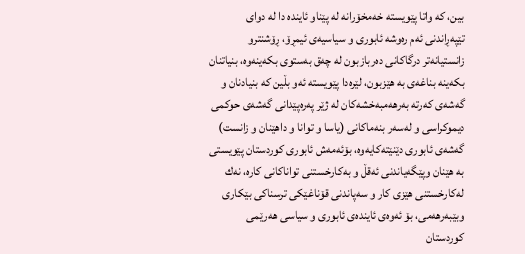بین، كه‌ واتا پێویسته‌ خه‌مخۆرانه‌ له‌ پێناو ئاینده‌ دا له‌ دوای‌ تێپه‌ڕاندنی‌ ئه‌م ره‌وشه‌ ئابوری‌ و سیاسیه‌ی‌ ئیمڕۆ، ڕۆشنترو زانستیانه‌تر درگاكانی‌ ده‌ربازبون له‌ چه‌ق به‌ستوی‌ بكه‌ینه‌وه‌، بنیاتنان بكه‌ینه‌ بناغه‌ی‌ به‌ هێزبون، لێره‌دا پێویسته‌ ئه‌و بڵین كه‌ بنیادنان و گه‌شه‌ی‌ كه‌رته‌ به‌رهه‌مبه‌خشه‌كان له‌ ژێر په‌ره‌پێدانی‌ گه‌شه‌ی‌ حوكمی‌ دیموكراسی‌ و له‌سه‌ر بنه‌ماكانی‌ (یاسا و توانا و داهێنان و زانست) گه‌شه‌ی‌ ئابوری‌ دێنێته‌كایه‌وه‌، بۆئه‌مه‌ش ئابوری‌ كوردستان پێویستی‌ به‌ هێنان وپێگه‌یاندنی‌ ئه‌قڵ و به‌كارخستنی‌ تواناكانی‌ كاره‌، نه‌ك له‌كارخستنی‌ هێزی‌ كار و سه‌پاندنی‌ قۆناغێكی‌ ترسناكی‌ بێكاری‌ وبێبه‌رهه‌می‌، بۆ ئه‌وه‌ی‌ ئاینده‌ی‌ ئابوری‌ و سیاسی‌ هه‌رێمی‌ كوردستان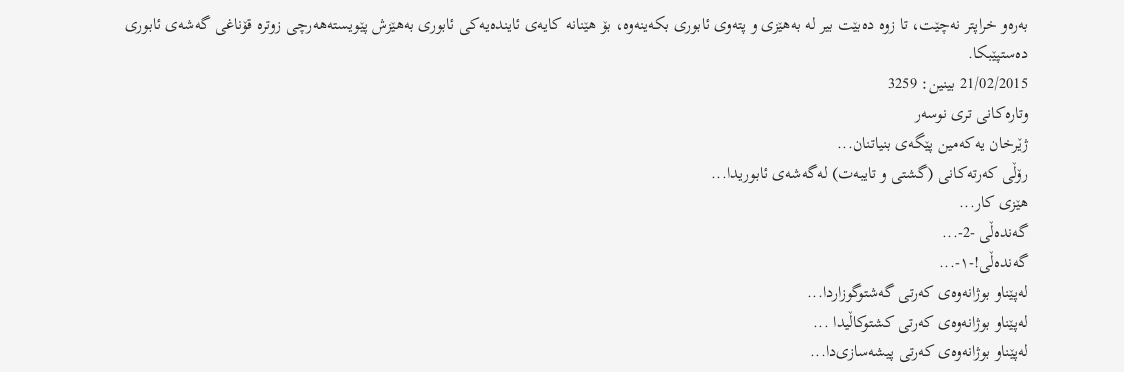به‌ره‌و خراپتر نه‌چێت، تا زوه‌ ده‌بێت بیر له‌ به‌هێزی‌ و پته‌وی‌ ئابوری‌ بكه‌ینه‌وه‌، بۆ هێنانه‌ كایه‌ی‌ ئاینده‌یه‌كی‌ ئابوری‌ به‌هێزش پێویسته‌هه‌رچی‌ زوتره‌ قۆناغی‌ گه‌شه‌ی‌ ئابوری‌ ده‌ستپێبكا.
21/02/2015 بینین: 3259
وتاره‌کانی تری نوسه‌ر
ژێرخان یه‌كه‌مین پێگه‌ی‌ بنیاتنان...
رۆڵی‌ كه‌رته‌كانی ‌(گشتی‌ و تایبه‌ت) له‌گه‌شه‌ی‌ ئابوریدا...
هێزی‌ كار...
گه‌نده‌ڵی‌ -2-...
گه‌نده‌ڵی‌!-١-...
له‌پێناو بوژانه‌وه‌ی‌ كه‌رتی‌ گه‌شتوگوزاردا...
له‌پێناو بوژانه‌وه‌ی‌ كه‌رتی‌ كشتوكاڵیدا ...
له‌پێناو بوژانه‌وه‌ی‌ كه‌رتی‌ پیشه‌سازی‌دا...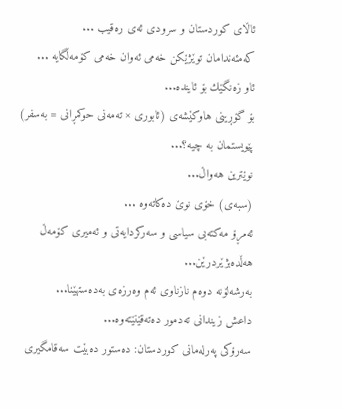ئاڵای‌ كوردستان و سرودی‌ ئه‌ی‌ ره‌قیب ...
كه‌مئه‌ندامان توێژێكن خه‌می‌ ئه‌وان خه‌می‌ كۆمه‌ڵگایه‌ ...
ئاو زه‌نگێك بۆ ئاینده‌...
بۆ گۆڕینی‌ هاوكێشه‌ی‌ (ئابوری‌ × ته‌مه‌نی‌ حوكمڕانی‌ = به‌سفر) پێویستمان به‌ چیه‌؟...
نوێترین هه‌واڵ...
(سبەى) خۆى نوێ دەکاتەوە ...
ئه‌مڕۆ مه‌كته‌بی‌ سیاسی‌ و سه‌ركردایه‌تی‌ و ئه‌میری‌ كۆمه‌ڵ هەڵدەبژێردرێن...
به‌رشه‌لۆنه‌ دوه‌م نازناوی ئه‌م وه‌رزه‌ی به‌ده‌ستهێنا...
داعش زیندانی تەدمور دەتەقێنێتەوە...
سەرۆكی پەرلەمانی كوردستان: دەستور دەبێت سەقامگیری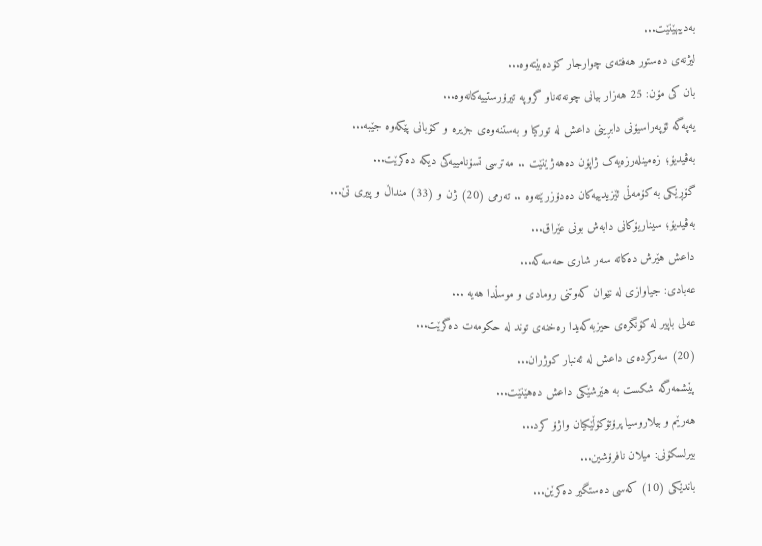بەدیبهێنێت...
لیژنەی دەستور هەفتەی چوارجار كۆدەبێتەوە...
بان كی مۆن: 25 هەزار بیانی چونەتەناو گروپە تیرۆرستییەكانەوە...
یەپەگە ئۆپەراسیۆنی دابڕینی داعش لە تورکیا و بەستنەوەی جزیرە و کۆبانی پێکەوە جێبە...
بەڤیدیۆ؛ زەمینلەرزەیەک ژاپۆن دەهەژێنێت .. مەترسی تسۆنامییەکی دیکە دەکرێت...
گۆڕێکی بە کۆمەڵی ئێزیدییەکان دەدۆزرێتەوە .. تەرمی (20) ژن و (33) منداڵ و پیری تێ...
بەڤیدیۆ؛ سیناریۆکانی دابەش بونی عێراق...
داعش هێرش دەکاتە سەر شاری حەسەکە...
عه‌بادی: جیاوازی له‌ نێوان کەوتنی رومادی و موسڵدا هه‌یه‌ ...
عەلی باپیر لە کۆنگرەی حیزبەکەیدا رەخنەی توند لە حکومەت دەگرێت...
(20) سه‌ركرده‌ی داعش لە ئەنبار کوژران...
پێشمەرگە شكست بە هێرشێكی داعش دەهێنێت...
هەرێم و بیلاروسیا پرۆتۆکۆڵێکیان واژۆ کرد...
بیرلسكۆنی: میلان نافرۆشین...
باندێکی (10) کەسى دەستگیر دەکرێن...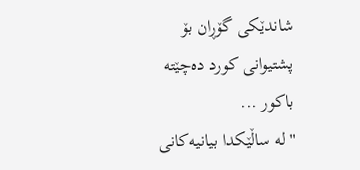شاندێکى گۆڕان بۆ پشتیوانی کورد دەچێتە باکور ...
''لە ساڵێکدا بیانیه‌كانی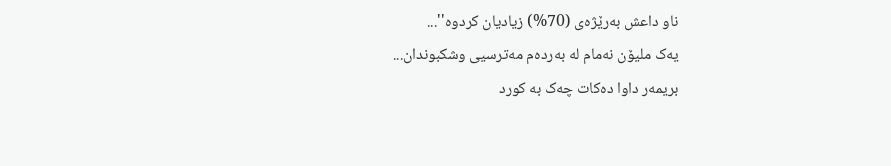ناو داعش بەرێژەى (70%) زیادیان کردوە''...
یەک ملیۆن نەمام لە بەردەم مەترسیی وشکبوندان...
بریمه‌ر داوا دەکات چەک بە کورد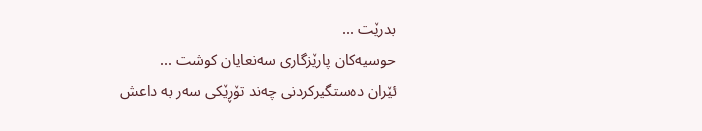بدرێت ...
حوسیەکان پارێزگارى سەنعایان کوشت ...
ئێران دەستگیرکردنى چه‌ند تۆڕێكی‌ سه‌ر به‌ داعش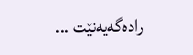رادەگەیەنێت ...